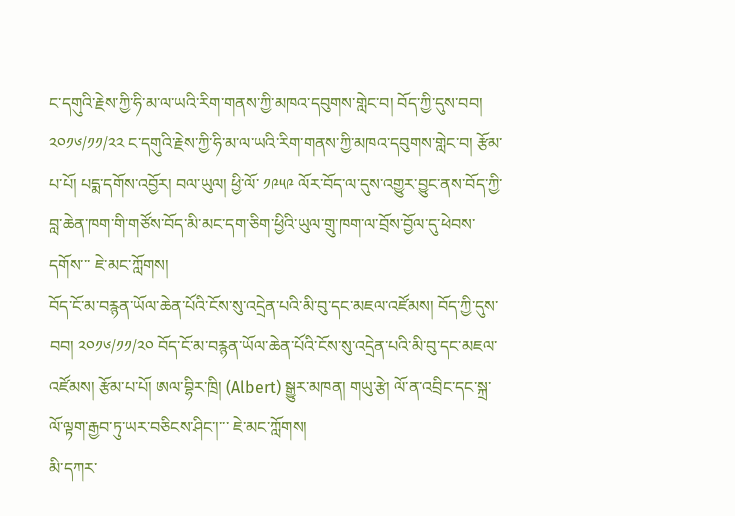ང་དགུའི་རྗེས་ཀྱི་ཧི་མ་ལ་ཡའི་རིག་གནས་ཀྱི་མཁའ་དབུགས་གླེང་བ། བོད་ཀྱི་དུས་བབ། ༢༠༡༦/༡༡/༢༢ ང་དགུའི་རྗེས་ཀྱི་ཧི་མ་ལ་ཡའི་རིག་གནས་ཀྱི་མཁའ་དབུགས་གླེང་བ། རྩོམ་པ་པོ། པདྨ་དགོས་འབྱོར། བལ་ཡུལ། ཕྱི་ལོ་ ༡༩༥༩ ལོར་བོད་ལ་དུས་འགྱུར་བྱུང་ནས་བོད་ཀྱི་བླ་ཆེན་ཁག་གི་གཙོས་བོད་མི་མང་དག་ཅིག་ཕྱིའི་ཡུལ་གྲུ་ཁག་ལ་བྲོས་བྱོལ་དུ་ཕེབས་དགོས་་་ ཇེ་མང་ཀློགས།
བོད་ངོ་མ་བརྙན་ཡོལ་ཆེན་པོའི་ངོས་སུ་འདྲེན་པའི་མི་བུ་དང་མཇལ་འཛོམས། བོད་ཀྱི་དུས་བབ། ༢༠༡༦/༡༡/༢༠ བོད་ངོ་མ་བརྙན་ཡོལ་ཆེན་པོའི་ངོས་སུ་འདྲེན་པའི་མི་བུ་དང་མཇལ་འཛོམས། རྩོམ་པ་པོ། ཨལ་བྷིར་ཁྲི། (Albert) སྒྱུར་མཁན། གཡུ་རྩེ། ལོ་ན་འབྲིང་དང་སྐྲ་ལོ་ལྟག་རྒྱབ་ཏུ་ཡར་བཅིངས་ཤིང་།་་་ ཇེ་མང་ཀློགས།
མི་དཀར་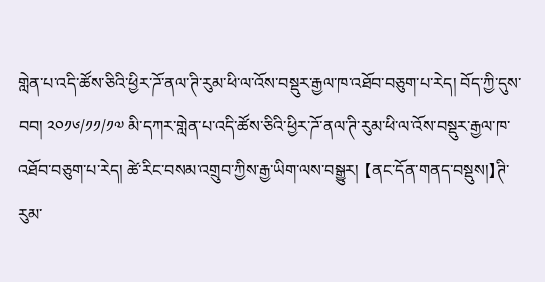གླེན་པ་འདི་ཚོས་ཅིའི་ཕྱིར་ཌོ་ནལ་ཊི་རུམ་ཕི་ལ་འོས་བསྡུར་རྒྱལ་ཁ་འཐོབ་བཅུག་པ་རེད། བོད་ཀྱི་དུས་བབ། ༢༠༡༦/༡༡/༡༧ མི་དཀར་གླེན་པ་འདི་ཚོས་ཅིའི་ཕྱིར་ཌོ་ནལ་ཊི་རུམ་ཕི་ལ་འོས་བསྡུར་རྒྱལ་ཁ་འཐོབ་བཅུག་པ་རེད། ཚེ་རིང་བསམ་འགྲུབ་ཀྱིས་རྒྱ་ཡིག་ལས་བསྒྱུར། 【ནང་དོན་གནད་བསྡུས།】ཊི་རུམ་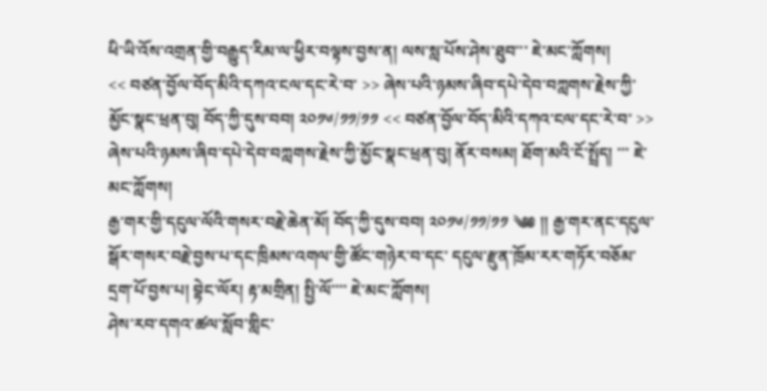ཕི་ཡི་འོས་འགྲན་གྱི་བརྒྱུད་རིམ་ལ་ཕྱིར་བལྟས་བྱས་ན། ལས་སླ་པོས་ཤེས་ཐུབ་་་ ཇེ་མང་ཀློགས།
<< བཙན་བྱོལ་བོད་མིའི་དཀའ་ངལ་དང་རེ་བ་ >> ཞེས་པའི་ཉམས་ཞིབ་དཔེ་དེབ་བཀླགས་རྗེས་ཀྱི་མྱོང་སྣང་ཕྲན་བུ། བོད་ཀྱི་དུས་བབ། ༢༠༡༦/༡༡/༡༡ << བཙན་བྱོལ་བོད་མིའི་དཀའ་ངལ་དང་རེ་བ་ >> ཞེས་པའི་ཉམས་ཞིབ་དཔེ་དེབ་བཀླགས་རྗེས་ཀྱི་མྱོང་སྣང་ཕྲན་བུ། ནོར་བསམ། ཐོག་མའི་ངོ་སྤྲོད། ་་་ ཇེ་མང་ཀློགས།
རྒྱ་གར་གྱི་དངུལ་ལོའི་གསར་བརྗེ་ཆེན་མོ། བོད་ཀྱི་དུས་བབ། ༢༠༡༦/༡༡/༡༡ ༄༅ །། རྒྱ་གར་ནང་དངུལ་སྒོར་གསར་བརྗེ་བྱས་པ་དང་ཁྲིམས་འགལ་གྱི་ཚོང་གཉེར་བ་དང་ དངུལ་རྫུན་ཁྲོམ་རར་གཏོར་བཅོམ་དྲག་པོ་བྱས་པ། བྷེང་ལོར། རྟ་མགྲིན། སྤྱི་ལོ་་་་ ཇེ་མང་ཀློགས།
ཤེས་རབ་དགའ་ཚལ་སློབ་གླིང་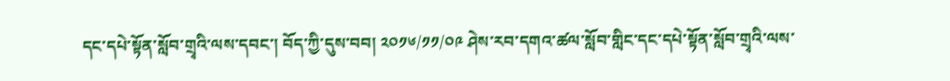དང་དཔེ་སྟོན་སློབ་གྲྭའི་ལས་དབང་། བོད་ཀྱི་དུས་བབ། ༢༠༡༦/༡༡/༠༩ ཤེས་རབ་དགའ་ཚལ་སློབ་གླིང་དང་དཔེ་སྟོན་སློབ་གྲྭའི་ལས་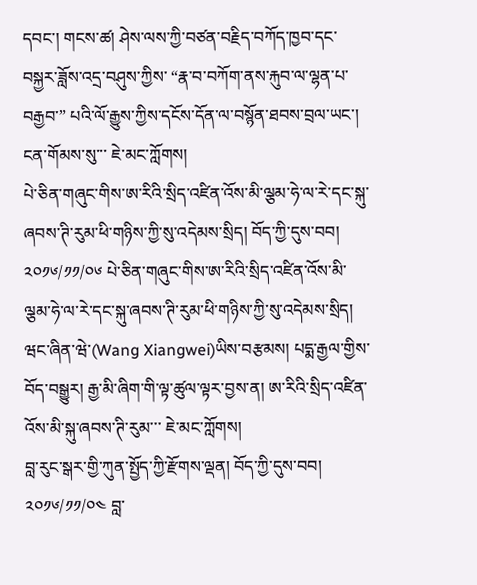དབང་། གངས་ཚ། ཤེས་ལས་ཀྱི་བཙན་བརྗིད་བཀོད་ཁྱབ་དང་བསྐྱར་ཟློས་འདྲ་བཤུས་ཀྱིས་ “རྣ་བ་བཀོག་ནས་རྐུབ་ལ་ལྷན་པ་བརྒྱབ་” པའི་ལོ་རྒྱུས་ཀྱིས་དངོས་དོན་ལ་བསྙོན་ཐབས་བྲལ་ཡང་། ངན་གོམས་སུ་་་ ཇེ་མང་ཀློགས།
པེ་ཅིན་གཞུང་གིས་ཨ་རིའི་སྲིད་འཛིན་འོས་མི་ལྕམ་ཧེ་ལ་རེ་དང་སྐུ་ཞབས་ཊི་རུམ་ཕི་གཉིས་ཀྱི་སུ་འདེམས་སྲིད། བོད་ཀྱི་དུས་བབ། ༢༠༡༦/༡༡/༠༦ པེ་ཅིན་གཞུང་གིས་ཨ་རིའི་སྲིད་འཛིན་འོས་མི་ལྕམ་ཧེ་ལ་རེ་དང་སྐུ་ཞབས་ཊི་རུམ་ཕི་གཉིས་ཀྱི་སུ་འདེམས་སྲིད། ཝང་ཞིན་ཝེ་(Wang Xiangwei)ཡིས་བརྩམས། པདྨ་རྒྱལ་གྱིས་བོད་བསྒྱུར། རྒྱ་མི་ཞིག་གི་ལྟ་ཚུལ་ལྟར་བྱས་ན། ཨ་རིའི་སྲིད་འཛིན་འོས་མི་སྐུ་ཞབས་ཊི་རུམ་་་ ཇེ་མང་ཀློགས།
བླ་རུང་སྒར་གྱི་ཀུན་སྤྱོད་ཀྱི་རྫོགས་ལྡན། བོད་ཀྱི་དུས་བབ། ༢༠༡༦/༡༡/༠༤ བླ་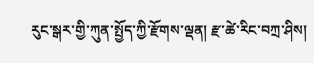རུང་སྒར་གྱི་ཀུན་སྤྱོད་ཀྱི་རྫོགས་ལྡན། རྫ་ཚེ་རིང་བཀྲ་ཤིས།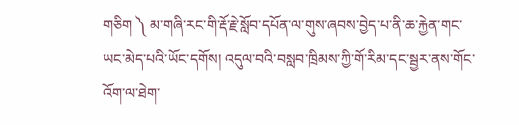གཅིག ༽ མ་གཞི་རང་གི་རྡོ་རྗེ་སློབ་དཔོན་ལ་གུས་ཞབས་བྱེད་པ་ནི་ཆ་རྐྱེན་གང་ཡང་མེད་པའི་ཡོང་དགོས། འདུལ་བའི་བསླབ་ཁྲིམས་ཀྱི་གོ་རིམ་དང་སྦྱར་ནས་གོང་འོག་ལ་ཐེག་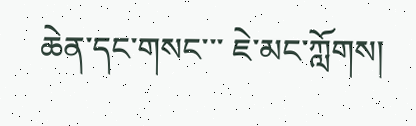ཆེན་དང་གསང་་་ ཇེ་མང་ཀློགས།